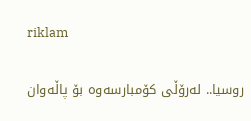riklam

روسیا.. له‌رۆڵی كۆمبارسه‌وه‌ بۆ پاڵه‌وان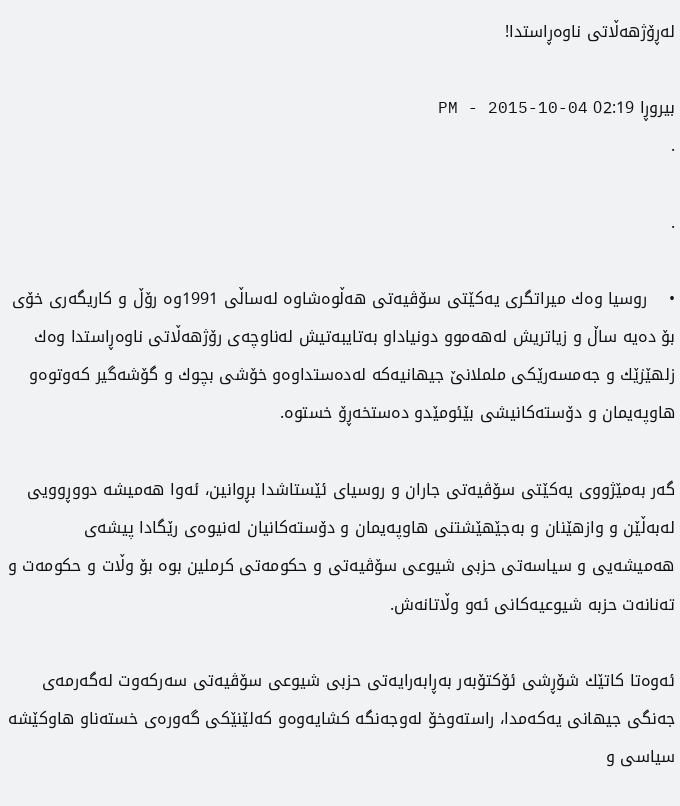له‌ڕۆژهه‌ڵاتی ناوه‌ڕاستدا!

بیروڕا 02:19 PM - 2015-10-04
.

.

•    روسیا وه‌ك میراتگری یه‌كێتی سۆڤیه‌تی هه‌ڵوه‌شاوه‌ له‌ساڵی 1991وه‌ رۆڵ و كاریگه‌ری خۆی بۆ ده‌یه‌ ساڵ و زیاتریش له‌هه‌موو دونیاداو به‌تایبه‌تیش له‌ناوچه‌ی رۆژهه‌ڵاتی ناوه‌ڕاستدا وه‌ك زلهێزێك و جه‌مسه‌رێكی ململانێ جیهانیه‌كه‌ له‌ده‌ستداوه‌و خۆشی بچوك و گۆشه‌گیر كه‌وتوه‌و هاوپه‌یمان و دۆسته‌كانیشی بێئومێدو ده‌ستخه‌ڕۆ خستوه‌.

گه‌ر به‌مێژووی یه‌كێتی سۆڤیه‌تی جاران و روسیای ئێستاشدا بڕوانین، ئه‌وا هه‌میشه‌ دووڕوویی له‌به‌ڵێن و وازهێنان و به‌جێهێشتنی هاوپه‌یمان و دۆسته‌كانیان له‌نیوه‌ی رێگادا پیشه‌ی هه‌میشه‌یی و سیاسه‌تی حزبی شیوعی سۆڤیه‌تی و حكومه‌تی كرملین بوه‌ بۆ وڵات و حكومه‌ت و ته‌نانه‌ت حزبه‌ شیوعیه‌كانی ئه‌و وڵاتانه‌ش.

ئه‌وه‌تا كاتێك شۆڕشی ئۆكتۆبه‌ر به‌ڕابه‌رایه‌تی حزبی شیوعی سۆڤیه‌تی سه‌ركه‌وت له‌گه‌رمه‌ی جه‌نگی جیهانی یه‌كه‌مدا، راسته‌وخۆ له‌وجه‌نگه‌ كشایه‌وه‌و كه‌لێنێكی گه‌وره‌ی خسته‌ناو هاوكێشه‌ سیاسی و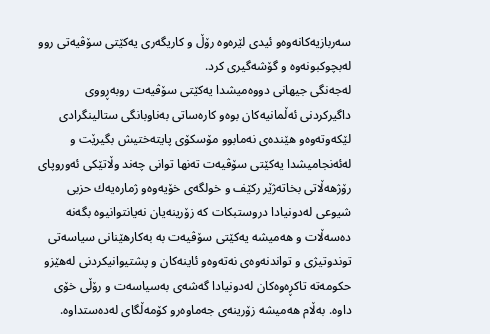سه‌ربازیه‌كانه‌وه‌و ئیدی لێره‌وه‌ رۆڵ و كاریگه‌ری یه‌كێتی سۆڤیه‌تی روو له‌بچوكبونه‌وه‌ و گۆشه‌گیری كرد.
له‌جه‌نگی جیهانی دووه‌میشدا یه‌كێتی سۆڤیه‌ت روبه‌ڕووی داگیركردنی ئه‌ڵمانیه‌كان بوه‌و كاره‌ساتی به‌ناوبانگی ستالینگرادی لێكه‌وته‌وه‌و هێنده‌ی نه‌مابوو مۆسكۆی پایته‌ختیش بگیرێت و له‌ئه‌نجامیشدا یه‌كێتی سۆڤیه‌ت ته‌نها توانی چه‌ند وڵاتێكی ئه‌وروپای رۆژهه‌ڵاتی بخاته‌ژێر ركێف و خولگه‌ی خۆیه‌وه‌و ژماره‌یه‌ك حزبی شیوعی له‌دونیادا دروستبكات كه‌ زۆرینه‌یان نه‌یانتوانیوه‌ بگه‌نه‌ ده‌سه‌ڵات و هه‌میشه‌ یه‌كێتی سۆڤیه‌ت به‌ به‌كارهێنانی سیاسه‌تی توندوتیژی و تواندنه‌وه‌ی نه‌ته‌وه‌و ئاینه‌كان و پشتیوانیكردنی له‌هێزو حكومه‌ته‌ تاكڕه‌وه‌كان له‌دونیادا گه‌شه‌ی به‌سیاسه‌ت و رۆڵی خۆی داوه‌. به‌ڵام هه‌میشه‌ زۆرینه‌ی جه‌ماوه‌رو كۆمه‌ڵگای له‌ده‌ستداوه‌.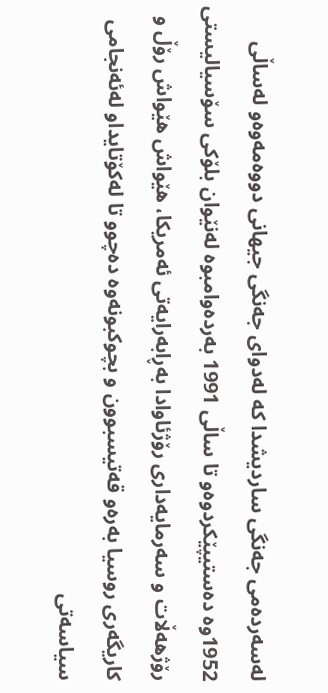له‌سه‌رده‌می جه‌نگی ساردیشدا كه‌ له‌دوای جه‌نگی جیهانی دووه‌مه‌وه‌و له‌ساڵی 1952وه‌ ده‌ستیپێكردوه‌و تا ساڵی 1991 به‌رده‌وامبوه‌ له‌نێوان بلۆكی سۆسیالیستی رۆژهه‌ڵات و سه‌رمایه‌داری رۆژئاوادا به‌ڕابه‌رایه‌تی ئه‌مریكا، هێواش هێواش رۆڵ و كاریگه‌ری روسیا به‌ره‌و قه‌تیسبوون و بچوكبونه‌وه‌ ده‌چوو تا له‌كۆتایداو له‌ئه‌نجامی سیاسه‌تی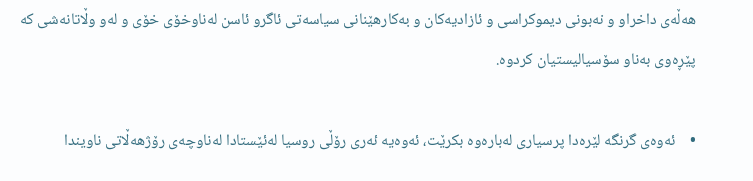هه‌ڵه‌ی داخراو و نه‌بونی دیموكراسی و ئازادیه‌كان و به‌كارهێنانی سیاسه‌تی ئاگرو ئاسن له‌ناوخۆی خۆی و له‌و وڵاتانه‌شی كه‌ پێڕه‌وی به‌ناو سۆسیالیستیان كردوه‌.

•    ئه‌وه‌ی گرنگه‌ لێره‌دا پرسیاری له‌باره‌وه‌ بكرێت، ئه‌وه‌یه‌ ئه‌ری رۆڵی روسیا له‌ئێستادا له‌ناوچه‌ی رۆژهه‌ڵاتی ناویندا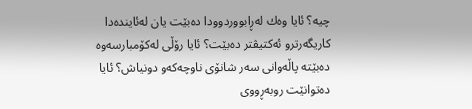چیه‌؟ ئایا وه‌ك له‌ڕابووردوودا ده‌بێت یان له‌ئاینده‌دا كاریگه‌رترو ئه‌كتیڤتر ده‌بێت؟ ئایا رۆڵی له‌كۆمبارسه‌وه‌ ده‌بێته‌ پاڵه‌وانی سه‌ر شانۆی ناوچه‌كه‌و دونیاش؟ ئایا ده‌توانێت روبه‌ڕووی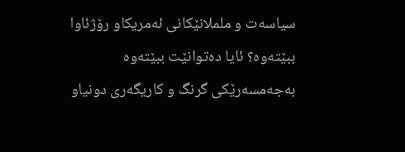سیاسه‌ت و ململانێكانی ئه‌مریكاو رۆژئاوا ببێته‌وه‌؟ ئایا ده‌توانێت ببێته‌وه‌ به‌جه‌مسه‌رێكی گرنگ و كاریگه‌ری دونیاو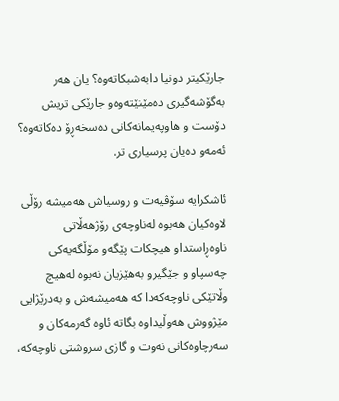جارێكیتر دونیا دابه‌شبكاته‌وه‌؟ یان هه‌ر به‌گۆشه‌گیری ده‌مێنێته‌وه‌و جارێكی تریش دۆست و هاوپه‌یمانه‌كانی ده‌سخه‌ڕۆ ده‌كاته‌وه‌؟ ئه‌مه‌و ده‌یان پرسیاری تر.

ئاشكرایه‌ سۆڤیه‌ت و روسیاش هه‌میشه‌ رۆڵی لاوه‌كیان هه‌بوه‌ له‌ناوچه‌ی رۆژهه‌ڵاتی ناوه‌ڕاستداو هیچكات پێگه‌و مۆڵگه‌یه‌كی چه‌سپاو و جێگیرو به‌هێزیان نه‌بوه‌ له‌هیچ وڵاتێكی ناوچه‌كه‌دا كه‌ هه‌میشه‌ش و به‌درێژایی مێژووش هه‌وڵیداوه‌ بگاته‌ ئاوه‌ گه‌رمه‌كان و سه‌رچاوه‌كانی نه‌وت و گازی سروشتی ناوچه‌كه‌،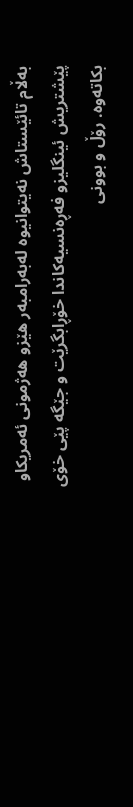به‌ڵام تائێستاش نه‌یتوانیوه‌ له‌به‌رامبه‌ر هێزو هه‌ژمونی ئه‌مریكاو پێشتریش ئینگلیزو فه‌ڕه‌نسیه‌كاندا خۆڕابگرێت و جێگه‌ پێی خۆی بكاته‌وه‌. رۆڵ و بوونی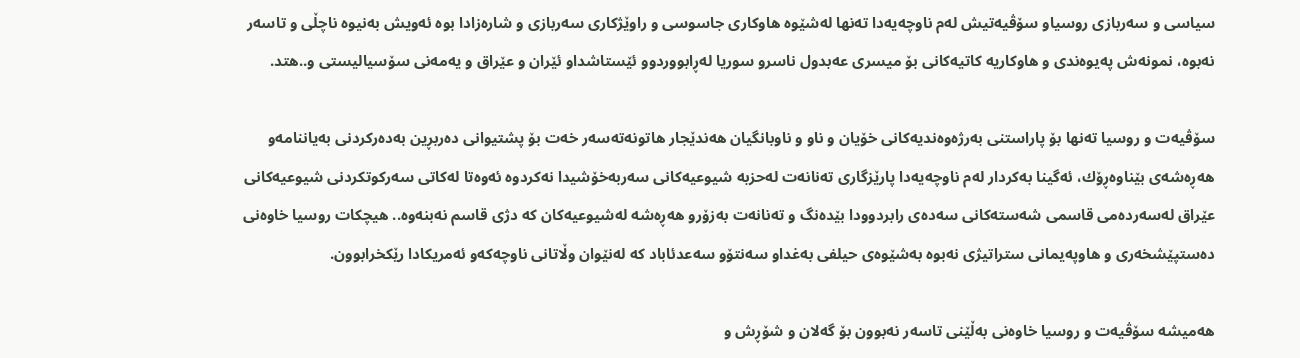سیاسی و سه‌ربازی روسیاو سۆڤیه‌تیش له‌م ناوچه‌یه‌دا ته‌نها له‌شێوه‌ هاوكاری جاسوسی و راوێژكاری سه‌ربازی و شاره‌زادا بوه‌ ئه‌ویش به‌نیوه‌ ناچڵی و تاسه‌ر نه‌بوه‌، نمونه‌ش په‌یوه‌ندی و هاوكاریه‌ كاتیه‌كانی بۆ میسری عه‌بدول ناسرو سوریا له‌ڕابووردوو ئێستاشداو ئێران و عێراق و یه‌مه‌نی سۆسیالیستی و..هتد.

سۆڤیه‌ت و روسیا ته‌نها بۆ پاراستنی به‌رژه‌وه‌ندیه‌كانی خۆیان و ناو و ناوبانگیان هه‌ندێجار هاتونه‌ته‌سه‌ر خه‌ت بۆ پشتیوانی ده‌ربڕین به‌ده‌ركردنی به‌یاننامه‌و هه‌ڕه‌شه‌ی بێناوه‌ڕۆك، ئه‌گینا به‌كردار له‌م ناوچه‌یه‌دا پارێزگاری ته‌نانه‌ت له‌حزبه‌ شیوعیه‌كانی سه‌ربه‌خۆشیدا نه‌كردوه‌ ئه‌وه‌تا له‌كاتی سه‌ركوتكردنی شیوعیه‌كانی عێراق له‌سه‌رده‌می قاسمی شه‌سته‌كانی سه‌ده‌ی رابردوودا بێده‌نگ و ته‌نانه‌ت به‌زۆرو هه‌ڕه‌شه‌ له‌شیوعیه‌كان كه‌ دژی قاسم نه‌بنه‌وه‌.. هیچكات روسیا خاوه‌نی ده‌ستپێشخه‌ری و هاوپه‌یمانی ستراتیژی نه‌بوه‌ به‌شێوه‌ی حیلفی به‌غداو سه‌نتۆو سه‌عدئاباد كه‌ له‌نێوان وڵاتانی ناوچه‌كه‌و ئه‌مریكادا رێكخرابوون.

هه‌میشه‌ سۆڤیه‌ت و روسیا خاوه‌نی به‌ڵێنی تاسه‌ر نه‌بوون بۆ گه‌لان و شۆڕش و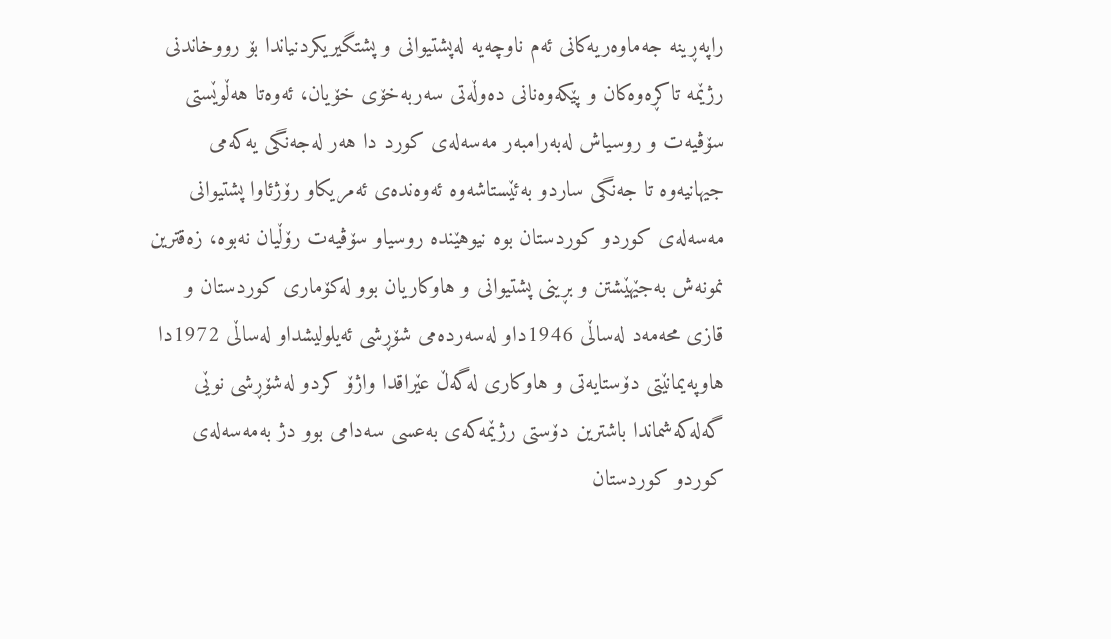راپه‌ڕینه‌ جه‌ماوه‌ریه‌كانی ئه‌م ناوچه‌یه‌ له‌پشتیوانی و پشتگیریكردنیاندا بۆ رووخاندنی رژێمه‌ تاكڕه‌وه‌كان و پێكه‌وه‌نانی ده‌وڵه‌تی سه‌ربه‌خۆی خۆیان، ئه‌وه‌تا هه‌ڵوێستی سۆڤیه‌ت و روسیاش له‌به‌رامبه‌ر مه‌سه‌له‌ی كورد دا هه‌ر له‌جه‌نگی یه‌كه‌می جیهانیه‌وه‌ تا جه‌نگی ساردو به‌ئێستاشه‌وه‌ ئه‌وه‌نده‌ی ئه‌مریكاو رۆژئاوا پشتیوانی مه‌سه‌له‌ی كوردو كوردستان بوه‌ نیوهێنده‌ روسیاو سۆڤیه‌ت رۆڵیان نه‌بوه‌، زه‌قترین نمونه‌ش به‌جێهێشتن و بڕینی پشتیوانی و هاوكاریان بوو له‌كۆماری كوردستان و قازی محه‌مه‌د له‌ساڵی 1946داو له‌سه‌رده‌می شۆڕشی ئه‌یلولیشداو له‌ساڵی 1972دا هاوپه‌یمانێتی دۆستایه‌تی و هاوكاری له‌گه‌ڵ عێراقدا واژۆ كردو له‌شۆڕشی نوێی گه‌له‌كه‌شماندا باشترین دۆستی رژێمه‌كه‌ی به‌عسی سه‌دامی بوو دژ به‌مه‌سه‌له‌ی كوردو كوردستان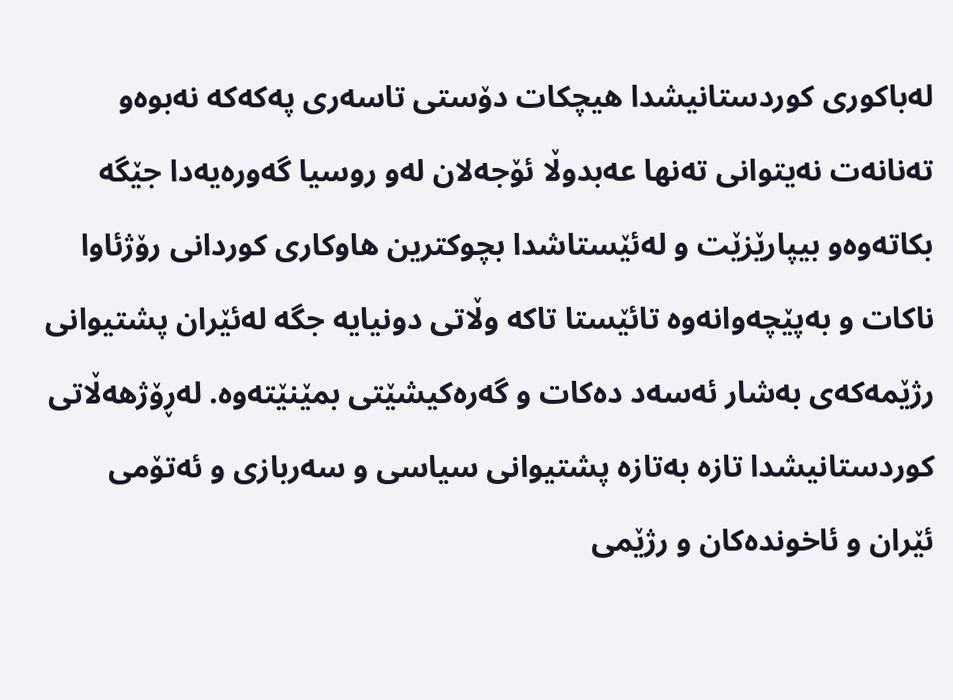له‌باكوری كوردستانیشدا هیچكات دۆستی تاسه‌ری په‌كه‌كه‌ نه‌بوه‌و ته‌نانه‌ت نه‌یتوانی ته‌نها عه‌بدوڵا ئۆجه‌لان له‌و روسیا گه‌وره‌یه‌دا جێگه‌ بكاته‌وه‌و بیپارێزێت و له‌ئێستاشدا بچوكترین هاوكاری كوردانی رۆژئاوا ناكات و به‌پێچه‌وانه‌وه‌ تائێستا تاكه‌ وڵاتی دونیایه‌ جگه‌ له‌ئێران پشتیوانی رژێمه‌كه‌ی به‌شار ئه‌سه‌د ده‌كات و گه‌ره‌كیشێتی بمێنێته‌وه‌. له‌ڕۆژهه‌ڵاتی كوردستانیشدا تازه‌ به‌تازه‌ پشتیوانی سیاسی و سه‌ربازی و ئه‌تۆمی ئێران و ئاخونده‌كان و رژێمی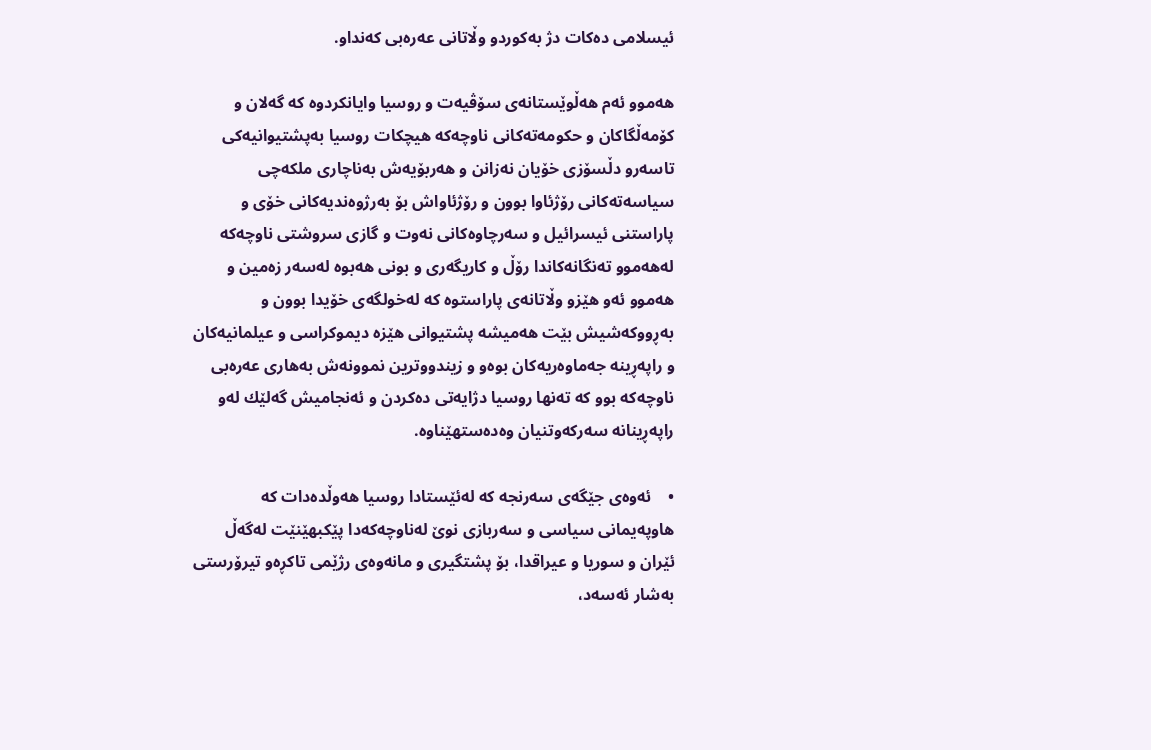ئیسلامی ده‌كات دژ به‌كوردو وڵاتانی عه‌ره‌بی كه‌نداو.

هه‌موو ئه‌م هه‌ڵوێستانه‌ی سۆڤیه‌ت و روسیا وایانكردوه‌ كه‌ گه‌لان و كۆمه‌ڵگاكان و حكومه‌ته‌كانی ناوچه‌كه‌ هیچكات روسیا به‌پشتیوانیه‌كی تاسه‌رو دڵسۆزی خۆیان نه‌زانن و هه‌ربۆیه‌ش به‌ناچاری ملكه‌چی سیاسه‌ته‌كانی رۆژئاوا بوون و رۆژئاواش بۆ به‌رژوه‌ندیه‌كانی خۆی و پاراستنی ئیسرائیل و سه‌رچاوه‌كانی نه‌وت و گازی سروشتی ناوچه‌كه‌ له‌هه‌موو ته‌نگانه‌كاندا رۆڵ و كاریگه‌ری و بونی هه‌بوه‌ له‌سه‌ر زه‌مین و هه‌موو ئه‌و هێزو وڵاتانه‌ی پاراستوه‌ كه‌ له‌خولگه‌ی خۆیدا بوون و به‌ڕووكه‌شیش بێت هه‌میشه‌ پشتیوانی هێزه‌ دیموكراسی و عیلمانیه‌كان و راپه‌ڕینه‌ جه‌ماوه‌ریه‌كان بوه‌و و زیندووترین نموونه‌ش به‌هاری عه‌ره‌بی ناوچه‌كه‌ بوو كه‌ ته‌نها روسیا دژایه‌تی ده‌كردن و ئه‌نجامیش گه‌لێك له‌و راپه‌ڕینانه‌ سه‌ركه‌وتنیان وه‌ده‌ستهێناوه‌.

•    ئه‌وه‌ی جێگه‌ی سه‌رنجه‌ كه‌ له‌ئێستادا روسیا هه‌وڵده‌دات كه‌ هاوپه‌یمانی سیاسی و سه‌ربازی نوێ له‌ناوچه‌كه‌دا پێكبهێنێت له‌گه‌ڵ ئێران و سوریا و عیراقدا، بۆ پشتگیری و مانه‌وه‌ی رژێمی تاكڕه‌و تیرۆرستی به‌شار ئه‌سه‌د،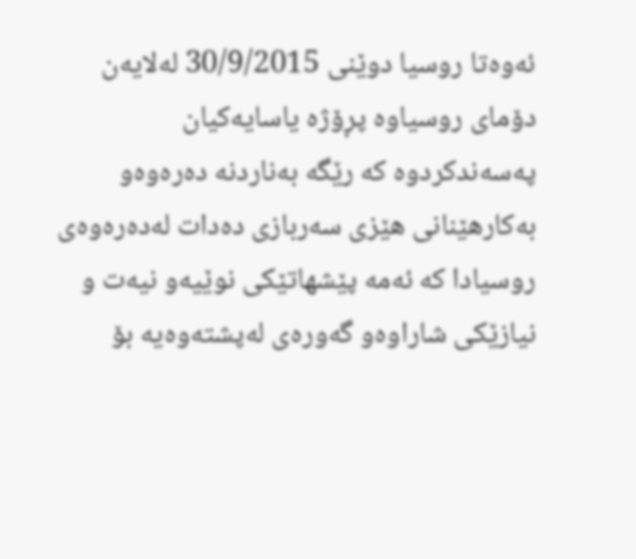ئه‌وه‌تا روسیا دوێنی 30/9/2015 له‌لایه‌ن دۆمای روسیاوه‌ پڕۆژه‌ یاسایه‌كیان په‌سه‌ندكردوه‌ كه‌ رێگه‌ به‌ناردنه‌ ده‌ره‌وه‌و به‌كارهێنانی هێزی سه‌ربازی ده‌دات له‌ده‌ره‌وه‌ی روسیادا كه‌ ئه‌مه‌ پێشهاتێكی نوێیه‌و نیه‌ت و نیازێكی شاراوه‌و گه‌وره‌ی له‌پشته‌وه‌یه‌ بۆ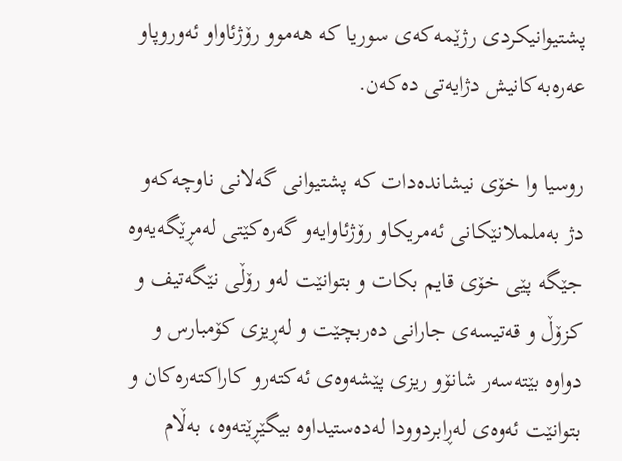پشتیوانیكردی رژێمه‌كه‌ی سوریا كه‌ هه‌موو رۆژئاواو ئه‌وروپاو عه‌ره‌به‌كانیش دژایه‌تی ده‌كه‌ن.

روسیا وا خۆی نیشانده‌دات كه‌ پشتیوانی گه‌لانی ناوچه‌كه‌و دژ به‌ململانێكانی ئه‌مریكاو رۆژئاوایه‌و گه‌ره‌كێتی له‌مڕێگه‌یه‌وه‌ جێگه‌ پێی خۆی قایم بكات و بتوانێت له‌و رۆڵی نێگه‌تیف و كزۆڵ و قه‌تیسه‌ی جارانی ده‌ربچێت و له‌ڕیزی كۆمبارس و دواوه‌ بێته‌سه‌ر شانۆو ریزی پێشه‌وه‌ی ئه‌كته‌رو كاراكته‌ره‌كان و بتوانێت ئه‌وه‌ی له‌ڕابردوودا له‌ده‌ستیداوه‌ بیگێڕێته‌وه‌، به‌ڵام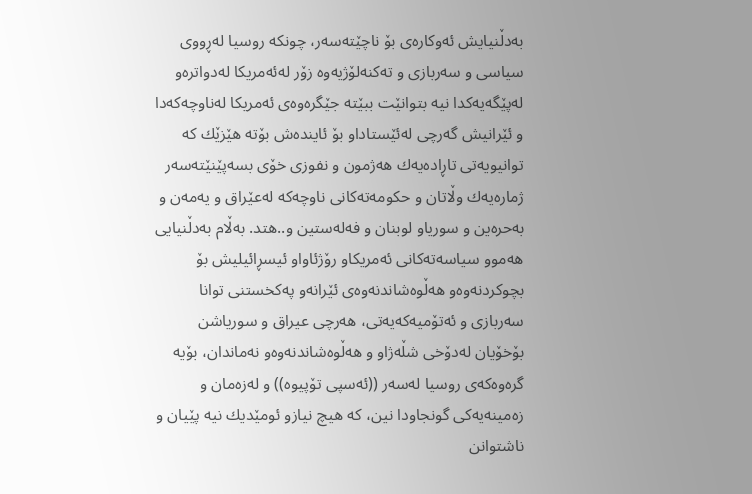به‌دڵنیایش ئه‌وكاره‌ی بۆ ناچێته‌سه‌ر، چونكه‌ روسیا له‌ڕووی سیاسی و سه‌ربازی و ته‌كنه‌لۆژیه‌وه‌ زۆر له‌ئه‌مریكا له‌دواتره‌و له‌پێگه‌یه‌كدا نیه‌ بتوانێت ببێته‌ جێگره‌وه‌ی ئه‌مریكا له‌ناوچه‌كه‌دا و ئێرانیش گه‌رچی له‌ئێستاداو بۆ ئاینده‌ش بۆته‌ هێزێك كه‌ توانیویه‌تی تاڕاده‌یه‌ك هه‌ژمون و نفوزی خۆی بسه‌پێنێته‌سه‌ر ژماره‌یه‌ك وڵاتان و حكومه‌ته‌كانی ناوچه‌كه‌ له‌عێراق و یه‌مه‌ن و به‌حره‌ین و سوریاو لوبنان و فه‌له‌ستین و..هتد. به‌ڵام به‌دڵنیایی هه‌موو سیاسه‌ته‌كانی ئه‌مریكاو رۆژئاواو ئیسڕائیلیش بۆ بچوكردنه‌وه‌و هه‌ڵوه‌شاندنه‌وه‌ی ئێرانه‌و په‌كخستنی توانا سه‌ربازی و ئه‌تۆمیه‌كه‌یه‌تی، هه‌رچی عیراق و سوریاشن بۆخۆیان له‌دۆخی شڵه‌ژاو و هه‌ڵوه‌شاندنه‌وه‌و نه‌ماندان، بۆیه‌ گره‌وه‌كه‌ی روسیا له‌سه‌ر ((ئه‌سپی تۆپیوه‌)) و له‌زه‌مان و زه‌مینه‌یه‌كی گونجاودا نین، كه‌ هیچ نیازو ئومێدیك نیه‌ پێیان و ناشتوانن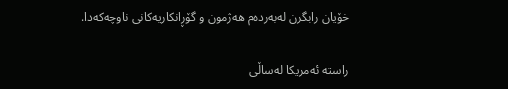خۆیان رابگرن له‌به‌رده‌م هه‌ژمون و گۆڕانكاریه‌كانی ناوچه‌كه‌دا.

راسته‌ ئه‌مریكا له‌ساڵی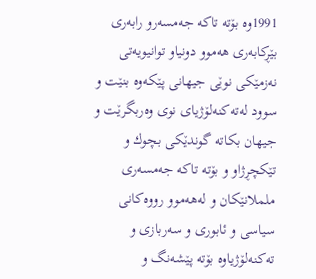1991وه‌ بۆته‌ تاكه‌ جه‌مسه‌رو رابه‌ری بێڕكابه‌ری هه‌موو دونیاو توانیویه‌تی نه‌زمێكی نوێی جیهانی پێكه‌وه‌ بنێت و سوود له‌ته‌كنه‌لۆژیای نوی وه‌ربگرێت و جیهان بكاته‌ گوندێكی بچوك و تێكچڕژاو و بۆته‌ تاكه‌ جه‌مسه‌ری ململانێكان و له‌هه‌موو رووه‌كانی سیاسی و ئابوری و سه‌ربازی و ته‌كنه‌لۆژیاوه‌ بۆته‌ پێشه‌نگ و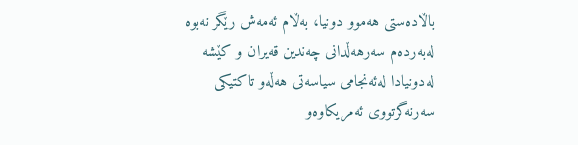باڵاده‌ستی هه‌موو دونیا، به‌ڵام ئه‌مه‌ش رێگر نه‌بوه‌ له‌به‌رده‌م سه‌رهه‌ڵدانی چه‌ندین قه‌یران و كێشه‌ له‌دونیادا له‌ئه‌نجامی سیاسه‌تی هه‌ڵه‌و تاكتیكی سه‌رنه‌گرتووی ئه‌مریكاوه‌و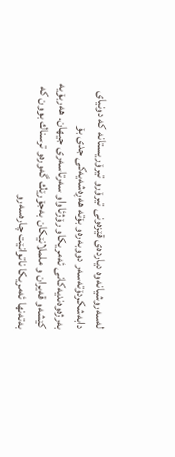له‌سه‌روشیانه‌وه‌ دیارده‌ی قێزه‌ونی تیرۆرو تیرۆریستانه‌ كه‌ دونیای دابه‌شكردۆته‌سه‌ر دووبه‌ره‌و بۆته‌ هه‌ڕه‌شه‌یه‌كی جدی بۆ به‌رژه‌وه‌ندیه‌كانی ئه‌مریكاو رۆژئاواو سه‌رتاسه‌ری جیهان. هه‌ربۆیه‌ كێشه‌و قه‌یران و ململانێكان به‌جۆرێك گه‌وره‌و ترسناك بوون كه‌ به‌ته‌نها ئه‌مریكا ناتوانێت چاره‌سه‌رو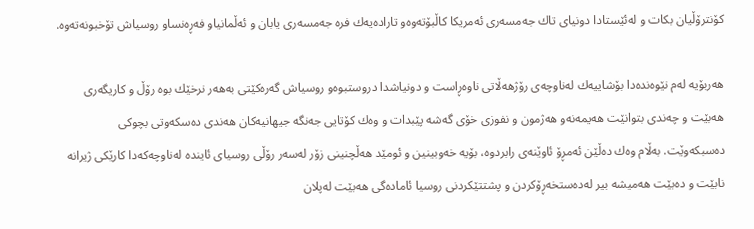كۆنترۆڵیان بكات و له‌ئێستادا دونیای تاك جه‌مسه‌ری ئه‌مریكا كاڵبۆته‌وه‌و تاراده‌یه‌ك فره‌ جه‌مسه‌ری یابان و ئه‌ڵمانیاو فه‌ڕه‌نساو روسیاش تۆخبونه‌ته‌وه‌.

هه‌ربۆیه‌ له‌م نێوه‌نده‌دا بۆشاییه‌ك له‌ناوچه‌ی رۆژهه‌ڵاتی ناوه‌ڕاست و دونیاشدا دروستبوه‌و روسیاش گه‌ره‌كێتی به‌هه‌ر نرخێك بوه‌ رۆڵ و كاریگه‌ری هه‌بێت و چه‌ندی بتوانێت هه‌یمه‌نه‌و هه‌ژمون و نفوزی خۆی گه‌شه‌ پێبدات و وه‌ك كۆتایی جه‌نگه‌ جیهانیه‌كان هه‌ندی ده‌سكه‌وتی بچوكی ده‌سبكه‌وێت. به‌ڵام وه‌ك ده‌ڵێن ئه‌مڕۆ ئاوێنه‌ی رابردوه‌، بۆیه‌ خه‌وبینین و ئومێد هه‌ڵچنینی زۆر له‌سه‌ر رۆڵی روسیای ئاینده‌ له‌ناوچه‌كه‌دا كارێكی ژیرانه‌ نابێت و ده‌بێت هه‌میشه‌ بیر له‌ده‌ستخه‌ڕۆكردن و پشتتێكردنی روسیا ئاماده‌گی هه‌بێت له‌پلان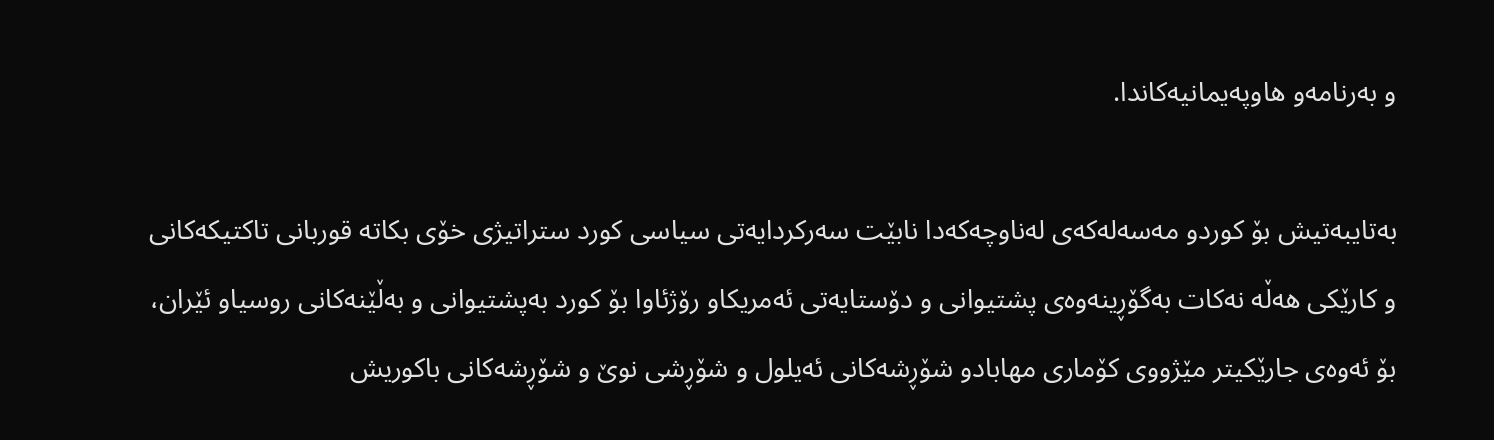و به‌رنامه‌و هاوپه‌یمانیه‌كاندا.

به‌تایبه‌تیش بۆ كوردو مه‌سه‌له‌كه‌ی له‌ناوچه‌كه‌دا نابێت سه‌ركردایه‌تی سیاسی كورد ستراتیژی خۆی بكاته‌ قوربانی تاكتیكه‌كانی و كارێكی هه‌ڵه‌ نه‌كات به‌گۆڕینه‌وه‌ی پشتیوانی و دۆستایه‌تی ئه‌مریكاو رۆژئاوا بۆ كورد به‌پشتیوانی و به‌ڵێنه‌كانی روسیاو ئێران، بۆ ئه‌وه‌ی جارێكیتر مێژووی كۆماری مهابادو شۆڕشه‌كانی ئه‌یلول و شۆڕشی نوێ و شۆڕشه‌كانی باكوریش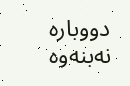دووباره‌ نه‌بنه‌وه‌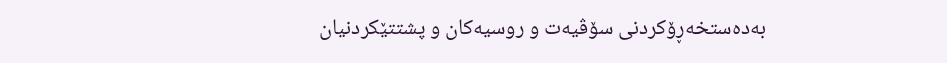به‌ده‌ستخه‌ڕۆكردنی سۆڤیه‌ت و روسیه‌كان و پشتتێكردنیان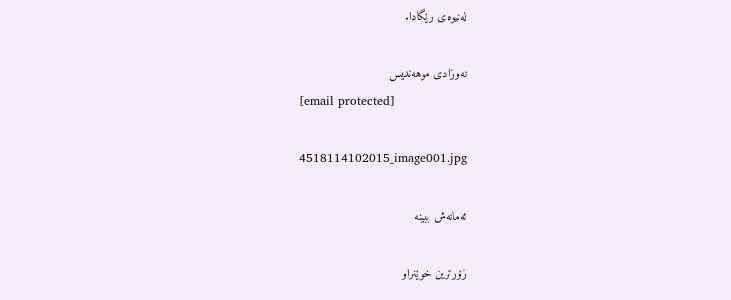له‌نیوه‌ی رێگادا.

نه‌وزادی موهه‌ندیس
[email protected]

4518114102015_image001.jpg

ئەمانەش ببینە

زۆرترین خوێنراو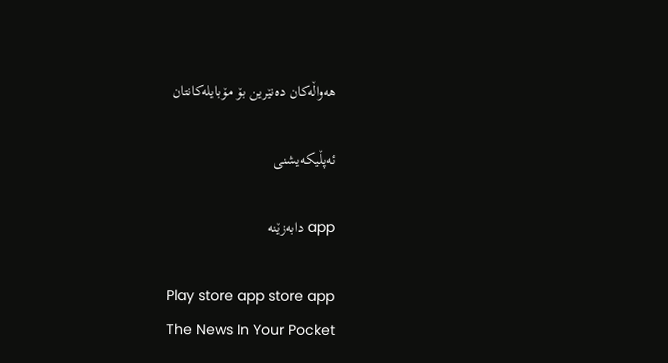هەواڵەکان دەنێرین بۆ مۆبایلەکانتان

ئەپڵیکەیشنی

app دابەزێنە

Play store app store app
The News In Your Pocket